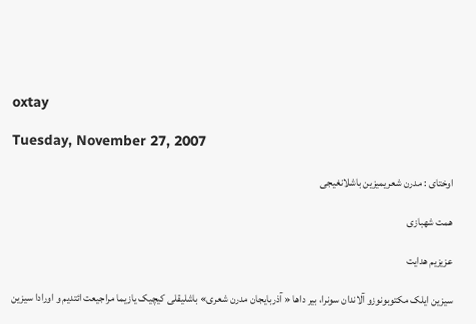oxtay

Tuesday, November 27, 2007

اوختای : مدرن شعریمیزین باشلانغیجی

همت شهبازی

عزیزیم هدایت

سیزین ایلک مکتوبونوزو آلاندان سونرا، بیر داها « آذربایجان مدرن شعری» باشلیقلی کیچیک یازیما مراجیعت ائتدیم و اورادا سیزین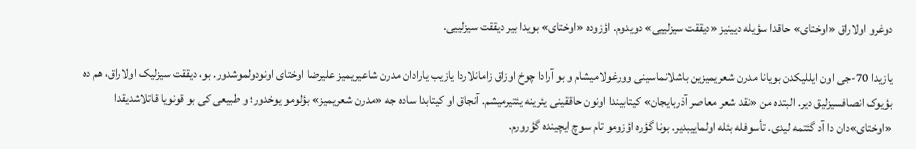دوغرو اولاراق «اوختای» حاقدا سؤیله دیینیز «دیققت سیزلییی» دویدوم. اؤزوده «اوختای» بویدا بیر دیققت سیزلییی.

یازیدا 70-جی اون ایللیکدن بویانا مدرن شعریمیزین باشلانماسینی وورغولامیشام و بو آرادا چوخ اوزاق زامانلاردا یازیب یارادان مدرن شاعیریمیز علیرضا اوختای اونودولموشدور. بو، دیققت سیزلیک اولاراق، هم ده بؤیوک انصافسیزلیق دیر. البتده من «نقد شعر معاصر آذربایجان» کیتابیندا اونون حاققینی یئرینه یئتیرمیشم. آنجاق او کیتابدا ساده جه «مدرن شعریمیز» بؤلومو یوخدور؛ و طبیعی کی بو قونویا قاتلاشدیقدا «اوختای»دان دا آد گئتمه لیدی. تأسوفله بئله اولماییبدیر. بونا گؤره اؤزومو تام سوچ ایچینده گؤرورم.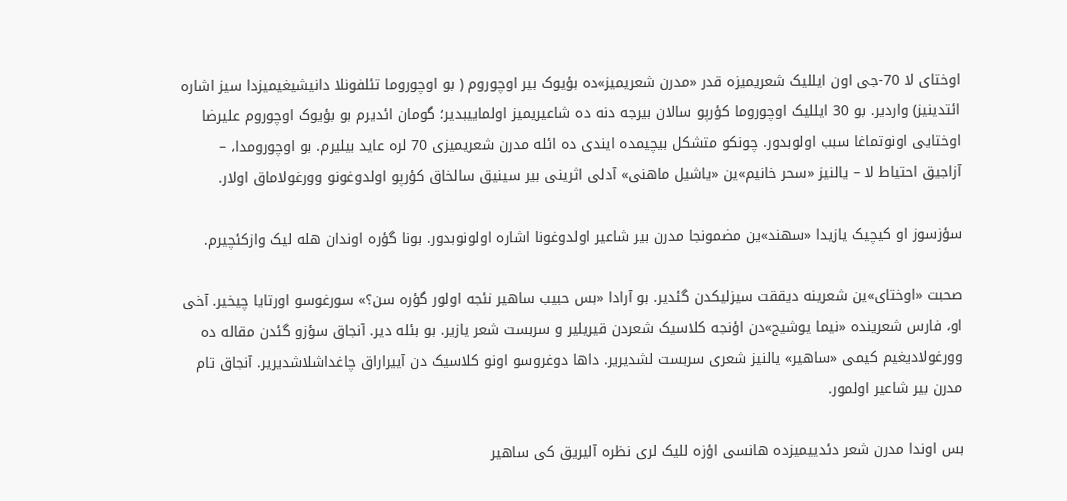اوختای لا 70-جی اون ایللیک شعریمیزه قدر «مدرن شعریمیز»ده بؤیوک بیر اوچوروم ( بو اوچوروما تئلفونلا دانیشیغیمیزدا سیز اشاره ائتدینیز) واردیر. بو 30 ایللیک اوچوروما کؤرپو سالان بیرجه دنه ده شاعیریمیز اولماییبدیر؛ گومان ائدیرم بو بؤیوک اوچوروم علیرضا اوختایی اونوتماغا سبب اولوبدور. چونکو متشکل بیچیمده ایندی ده ائله مدرن شعریمیزی 70 لره عاید بیلیرم. بو اوچورومدا، – آزاجیق احتیاط لا – یالنیز «سحر خانیم»ین «یاشیل ماهنی» آدلی اثرینی بیر سینیق سالخاق کؤرپو اولدوغونو وورغولاماق اولار.

سؤزسوز او کیچیک یازیدا «سهند»ین مضمونجا مدرن بیر شاعیر اولدوغونا اشاره اولونوبدور. بونا گؤره اوندان هله لیک وازکئچیرم.

صحبت «اوختای»ین شعرینه دیققت سیزلیکدن گئدیر. بو آرادا «بس حبیب ساهیر نئجه اولور گؤره سن؟» سورغوسو اورتایا چیخیر. آخی او، فارس شعرینده «نیما یوشیج»دن اؤنجه کلاسیک شعردن قیریلیر و سربست شعر یازیر. بو بئله دیر. آنجاق سؤزو گئدن مقاله ده وورغولادیغیم کیمی «ساهیر» یالنیز شعری سربست لشدیریر. داها دوغروسو اونو کلاسیک دن آییراراق چاغداشلاشدیریر. آنجاق تام مدرن بیر شاعیر اولمور.

بس اوندا مدرن شعر دئدییمیزده هانسی اؤزه للیک لری نظره آلیریق کی ساهیر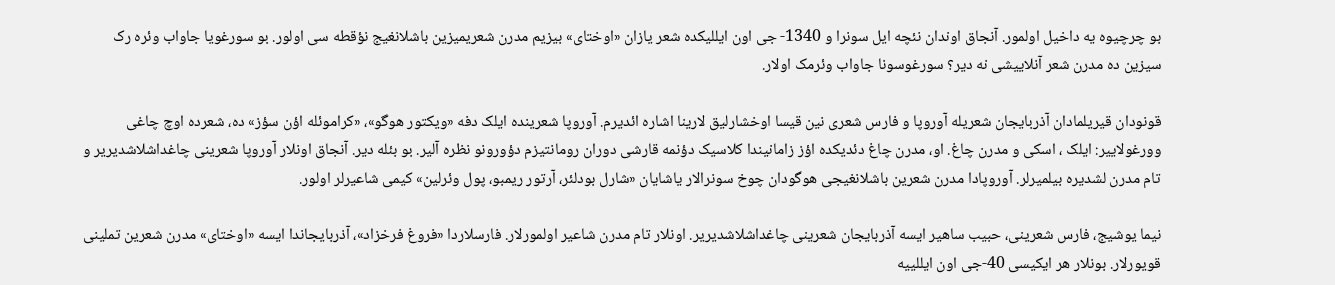بو چرچیوه یه داخیل اولمور. آنجاق اوندان نئچه ایل سونرا و 1340- جی اون ایللیکده شعر یازان «اوختای» بیزیم مدرن شعریمیزین باشلانغیج نؤقطه سی اولور. بو سورغویا جاواب وئره رک سیزین ده مدرن شعر آنلاییشی نه دیر؟ سورغوسونا جاواب وئرمک اولار.

قونودان قیریلمادان آذربایجان شعریله آوروپا و فارس شعری نین قیسا اوخشارلیق لارینا اشاره ائدیرم. آوروپا شعرینده ایلک دفه «ویکتور هوگو»، «کراموئله اؤن سؤز» ده، شعرده اوچ چاغی وورغولاییر: ایلک ، اسکی و مدرن چاغ. او، مدرن چاغ دئدیکده اؤز زامانیندا کلاسیک دؤنمه قارشی دوران رومانتیزم دؤورونو نظره آلیر. بو بئله دیر. آنجاق اونلار آوروپا شعرینی چاغداشلاشدیریر و تام مدرن لشدیره بیلمیرلر. آوروپادا مدرن شعرین باشلانغیجی هوگودان چوخ سونرالار یاشایان «شارل بودلئر، آرتور ریمبو، پول وئرلین» کیمی شاعیرلر اولور.

نیما یوشیج، فارس شعرینی، حبیب ساهیر ایسه آذربایجان شعرینی چاغداشلاشدیریر. اونلار تام مدرن شاعیر اولمورلار. فارسلاردا «فروغ فرخزاد»، آذربایجاندا ایسه «اوختای» مدرن شعرین تملینی قویورلار. بونلار هر ایکیسی 40-جی اون ایللییه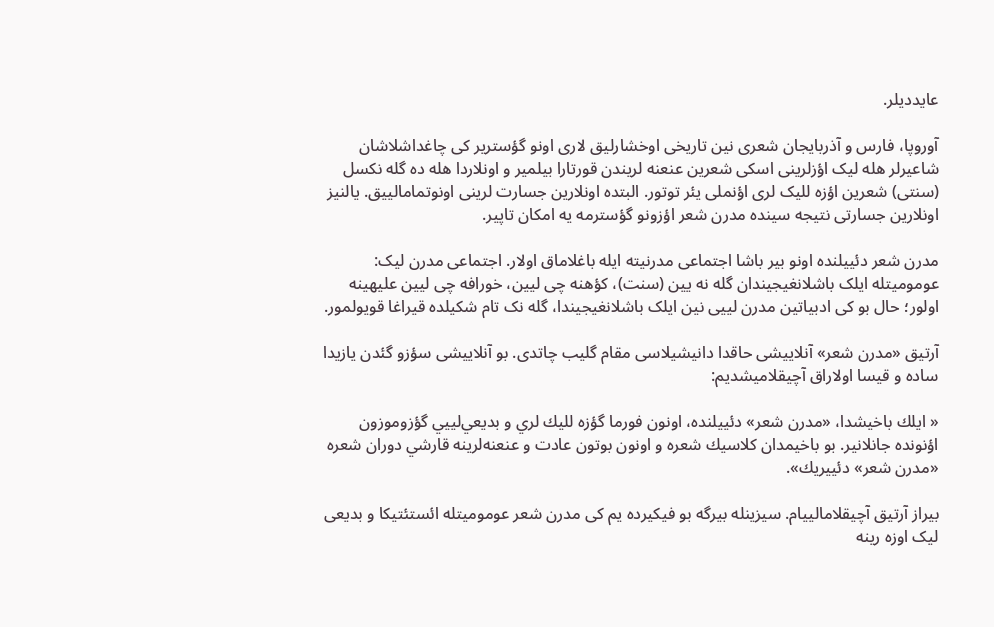عایددیلر.

آوروپا، فارس و آذربایجان شعری نین تاریخی اوخشارلیق لاری اونو گؤستریر کی چاغداشلاشان شاعیرلر هله لیک اؤزلرینی اسکی شعرین عنعنه لریندن قورتارا بیلمیر و اونلاردا هله ده گله نکسل (سنتی) شعرین اؤزه للیک لری اؤنملی یئر توتور. البتده اونلارین جسارت لرینی اونوتمامالییق. یالنیز اونلارین جسارتی نتیجه سینده مدرن شعر اؤزونو گؤسترمه یه امکان تاپیر.

مدرن شعر دئییلنده اونو بیر باشا اجتماعی مدرنیته ایله باغلاماق اولار. اجتماعی مدرن لیک: عومومیتله ایلک باشلانغیجیندان گله نه یین (سنت)، کؤهنه چی لیین، خورافه چی لیین علیهینه اولور؛ حال بو کی ادبیاتین مدرن لییی نین ایلک باشلانغیجیندا، گله نک تام شکیلده قیراغا قویولمور.

آرتیق «مدرن شعر» آنلاییشی حاقدا دانیشیلاسی مقام گلیب چاتدی. بو آنلاییشی سؤزو گئدن یازیدا ساده و قیسا اولاراق آچیقلامیشدیم:

« ايلك باخيشدا، «مدرن شعر» دئييلنده، اونون فورما گؤزه لليك لري و بديعي‌ليیي گؤزوموزون اؤنونده جانلانير. بو باخيمدان كلاسيك شعره و اونون بوتون عادت و عنعنه‌لرينه قارشي دوران شعره «مدرن شعر» دئييريك».

بیراز آرتیق آچیقلامالییام. سیزینله بیرگه بو فیکیرده یم کی مدرن شعر عومومیتله ائستئتیکا و بدیعی لیک اوزه رینه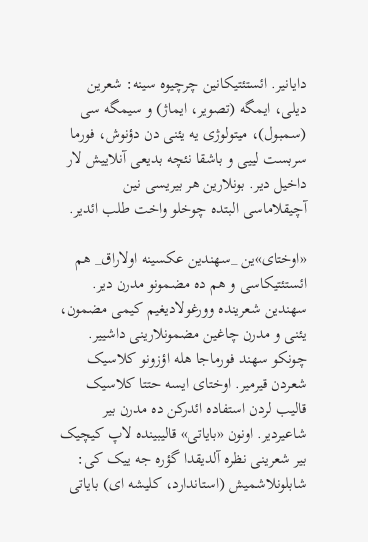دایانیر. ائستئتیکانین چرچیوه سینه: شعرین دیلی، ایمگه (تصویر، ایماژ) و سیمگه سی (سمبول)، میتولوژی یه یئنی دن دؤنوش، فورما سربست لییی و باشقا نئچه بدیعی آنلاییش لار داخیل دیر. بونلارین هر بیریسی نین آچیقلاماسی البتده چوخلو واخت طلب ائدیر.

«اوختای»ین _سهندین عکسینه اولاراق_ هم ائستئتیکاسی و هم ده مضمونو مدرن دیر. سهندین شعرینده وورغولادیغیم کیمی مضمون، یئنی و مدرن چاغین مضمونلارینی داشییر. چونکو سهند فورماجا هله اؤزونو کلاسیک شعردن قیرمیر. اوختای ایسه حتتا کلاسیک قالیب لردن استفاده ائدرکن ده مدرن بیر شاعیردیر. اونون «بایاتی» قالیبینده لاپ کیچیک بیر شعرینی نظره آلدیقدا گؤره جه ییک کی: شابلونلاشمیش (استاندارد، کلیشه ای) بایاتی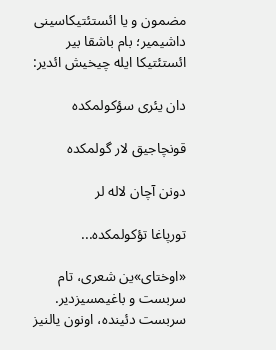مضمون و یا ائستئتیکاسینی داشیمیر؛ بام باشقا بیر ائستئتیکا ایله چیخیش ائدیر:

دان یئری سؤکولمکده

قونچاجیق لار گولمکده

دونن آچان لاله لر

تورپاغا تؤکولمکده...

«اوختای»ین شعری، تام سربست و باغیمسیزدیر. سربست دئینده، اونون یالنیز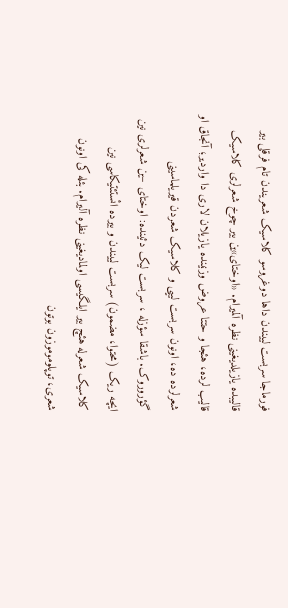فورماجا سربست لییندن داها دوغروسو کلاسیک شعریندن تام فرقلی بیر قالیبده یازیلدیغینی نظره آلمیرام. «اوختای»ین بیر چوخ شعرلری کلاسیک قالیب لرده، هئجا و حتتا عروض وزنینده یازیلان لاری دا واردیر؛ آنجاق او شعرلرده ده، اونون سربست لییی و کلاسیک شعردن قیریلماسینی گؤروروک. باشقا سؤزله ، سربست لیک دئینده: اوختای –ین شعرلری نین ایچه ریک (محتوا، مضمون) سربست لییندن و بیرده ائستئتیکاسی نین کلاسیک شعرله هئچ بیر ایلگیسی اولمادیغینی نظره آلیرام. بئله کی اونون شعری، توپلوموموزون بوتون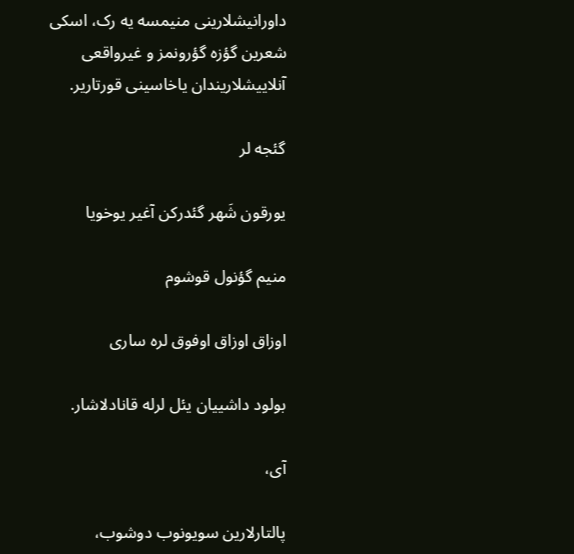داورانیشلارینی منیمسه یه رک، اسکی شعرین گؤزه گؤرونمز و غیرواقعی آنلاییشلاریندان یاخاسینی قورتاریر.

گئجه لر

یورقون شَهر گئدرکن آغیر یوخویا

منیم گؤنول قوشوم

اوزاق اوزاق اوفوق لره ساری

بولود داشییان یئل لرله قانادلاشار.

آی،

پالتارلارین سویونوب دوشوب،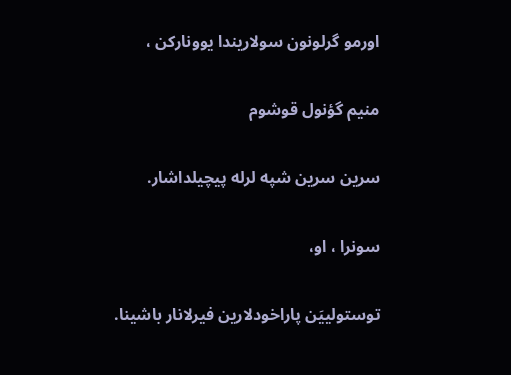اورمو گرلونون سولاریندا یوونارکن ،

منیم گؤنول قوشوم

سرین سرین شپه لرله پیچیلداشار.

سونرا ، او،

توستولییَن پاراخودلارین فیرلانار باشینا.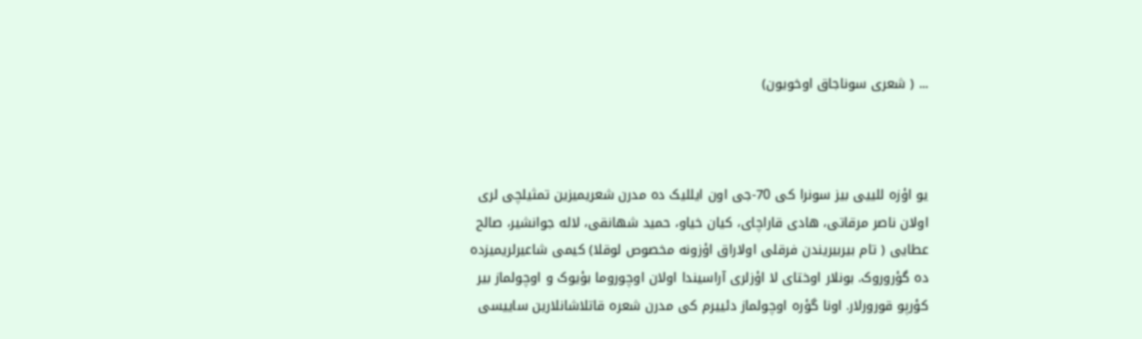... ( شعری سوناجاق اوخویون)



یو اؤزه للییی بیز سونرا کی 70-جی اون ایللیک ده مدرن شعریمیزین تمثیلچی لری اولان ناصر مرقاتی، هادی قاراچای، کیان خیاو، حمید شهانقی، لاله جوانشیر، صالح عطایی ( تام بیربیریندن فرقلی اولاراق اؤزونه مخصوص لوقلا) کیمی شاعیرلریمیزده ده گؤروروک. بونلار اوختای لا اؤزلری آراسیندا اولان اوچوروما بؤیوک و اوچولماز بیر کؤرپو قورورلار. اونا گؤره اوچولماز دئییرم کی مدرن شعره قاتلاشانلارین ساییسی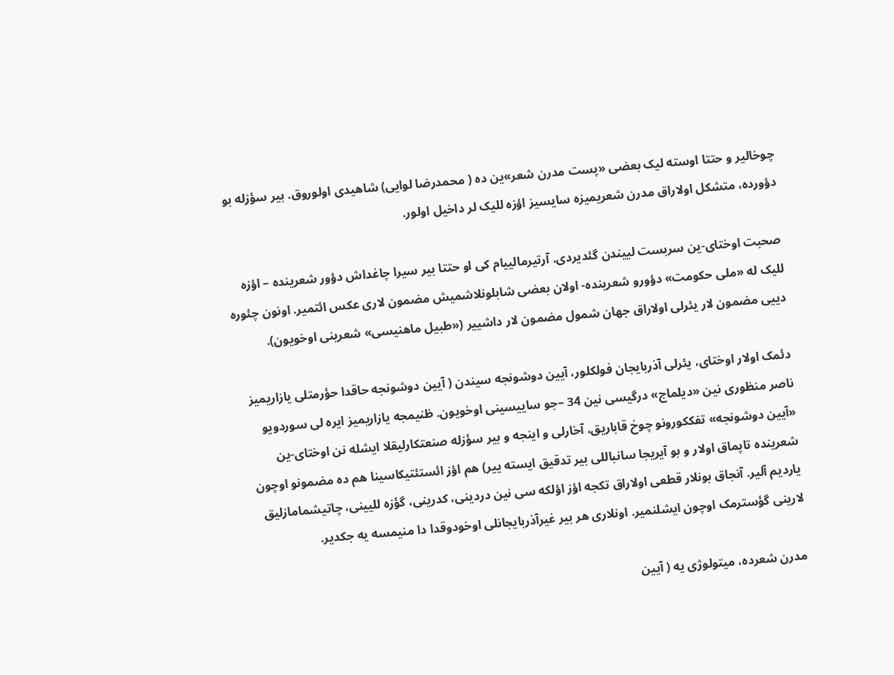چوخالیر و حتتا اوسته لیک بعضی «پست مدرن شعر»ین ده ( محمدرضا لوایی) شاهیدی اولوروق. بیر سؤزله بو دؤورده، متشکل اولاراق مدرن شعریمیزه سایسیز اؤزه للیک لر داخیل اولور.

صحبت اوختای-ین سربست لییندن گئدیردی. آرتیرمالییام کی او حتتا بیر سیرا چاغداش دؤور شعرینده – اؤزه للیک له «ملی حکومت» دؤورو شعرینده- اولان بعضی شابلونلاشمیش مضمون لاری عکس ائتمیر. اونون چئوره دییی مضمون لار یئرلی اولاراق جهان شمول مضمون لار داشییر («طبیل ماهنیسی» شعرینی اوخویون).

دئمک اولار اوختای، یئرلی آذربایجان فولکلور، آیین دوشونجه سیندن ( آیین دوشونجه حاقدا حؤرمتلی یازاریمیز ناصر منظوری نین «دیلماج» درگیسی نین 34 –جو ساییسینی اوخویون. ظنیمجه یازاریمیز ایره لی سوردویو «آیین دوشونجه» تفککورونو چوخ قاباریق، آخارلی و اینجه و بیر سؤزله صنعتکارلیقلا ایشله نن اوختای-ین شعرینده تاپماق اولار و بو آیریجا سانباللی بیر تدقیق ایسته ییر) هم اؤز ائستئتیکاسینا هم ده مضمونو اوچون یاردیم آلیر. آنجاق بونلار قطعی اولاراق تکجه اؤز اؤلکه سی نین دردینی، کدرینی، گؤزه للیینی، چاتیشمامازلیق لارینی گؤسترمک اوچون ایشلنمیر. اونلاری هر بیر غیرآذربایجانلی اوخودوقدا دا منیمسه یه جکدیر.

مدرن شعرده، میتولوژی یه ( آیین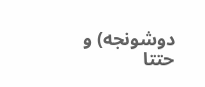دوشونجه) و حتتا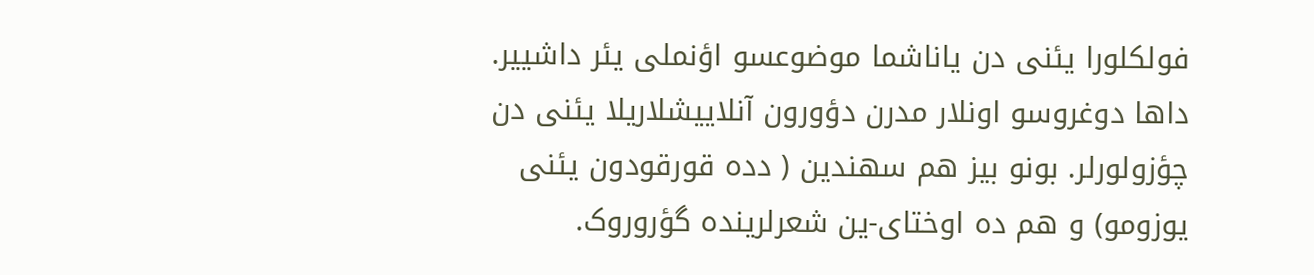فولکلورا یئنی دن یاناشما موضوعسو اؤنملی یئر داشییر. داها دوغروسو اونلار مدرن دؤورون آنلاییشلاریلا یئنی دن چؤزولورلر. بونو بیز هم سهندین ( دده قورقودون یئنی یوزومو) و هم ده اوختای-ین شعرلرینده گؤروروک.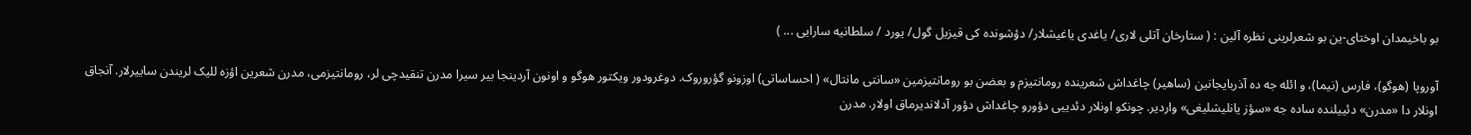بو باخیمدان اوختای-ین بو شعرلرینی نظره آلین : ( ستارخان آتلی لاری/ یاغدی یاغیشلار/ دؤشونده کی قیزیل گول/ یورد / سلطانیه سارایی ... )

آوروپا (هوگو)، فارس (نیما)، و ائله جه ده آذربایجانین (ساهیر) چاغداش شعرینده رومانتیزم و بعضن بو رومانتیزمین «سانتی مانتال» ( احساساتی) اوزونو گؤروروک. دوغرودور ویکتور هوگو و اونون آردینجا بیر سیرا مدرن تنقیدچی لر، رومانتیزمی، مدرن شعرین اؤزه للیک لریندن ساییرلار. آنجاق اونلار دا «مدرن» دئییلنده ساده جه «سؤز یانلیشلیغی» واردیر. چونکو اونلار دئدییی دؤورو چاغداش دؤور آدلاندیرماق اولار. مدرن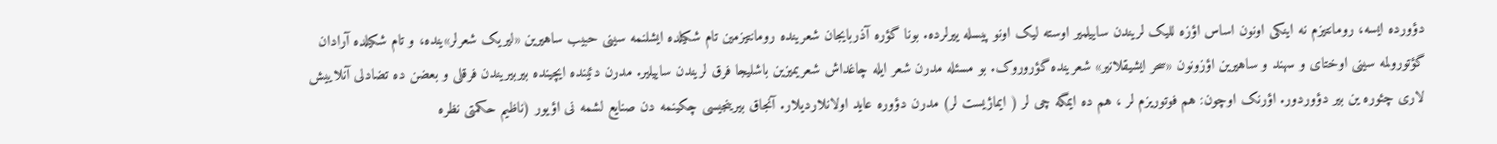دؤورده ایسه، رومانتیزم نه اینکی اونون اساس اؤزه للیک لریندن ساییلمیر اوسته لیک اونو پیسله ییرلرده. بونا گؤره آذربایجان شعرینده رومانتیزمین تام شکیلده ایشلنمه سینی حبیب ساهیرین «لیریک شعرلر»ینده، و تام شکیلده آرادان گؤتورولمه سینی اوختای و سهند و ساهیرین اؤزونون «سحر ایشیقلانیر» شعرینده گؤروروک. بو مسئله مدرن شعر ایله چاغداش شعریمیزین باشلیجا فرق لریندن ساییلیر. مدرن دئینده ایچینده بیربیریندن فرقلی و بعضن ده تضادلی آنلاییش لاری چئوره ین بیر دؤوردور. اؤرنک اوچون: هم فوتوریزم لر ، هم ده ایمگه چی لر ( ایماژیست لر) مدرن دؤوره عاید اولانلاردیلار. آنجاق بیرینجیسی چکینمه دن صنایع لشمه نی اؤیور (ناظیم حکمتی نظره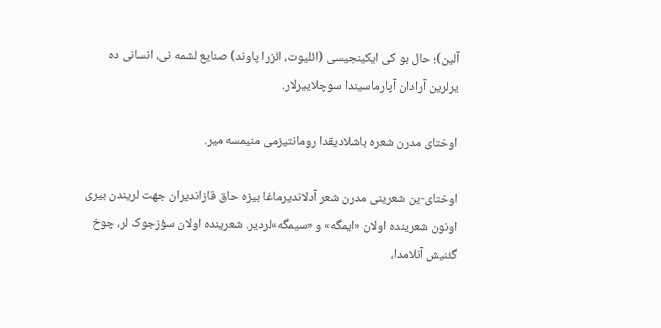آلین)؛ حال بو کی ایکینجیسی (ائلیوت، ائزرا پاوند) صنایع لشمه نی، انسانی ده یرلرین آرادان آپارماسیندا سوچلاییرلار.

اوختای مدرن شعره باشلادیقدا رومانتیزمی منیمسه میر.

اوختای-ین شعرینی مدرن شعر آدلاندیرماغا بیزه حاق قازاندیران جهت لریندن بیری اونون شعرینده اولان «ایمگه» و «سیمگه»لردیر. شعرینده اولان سؤزجوک لر، چوخ گئنیش آنلامدا،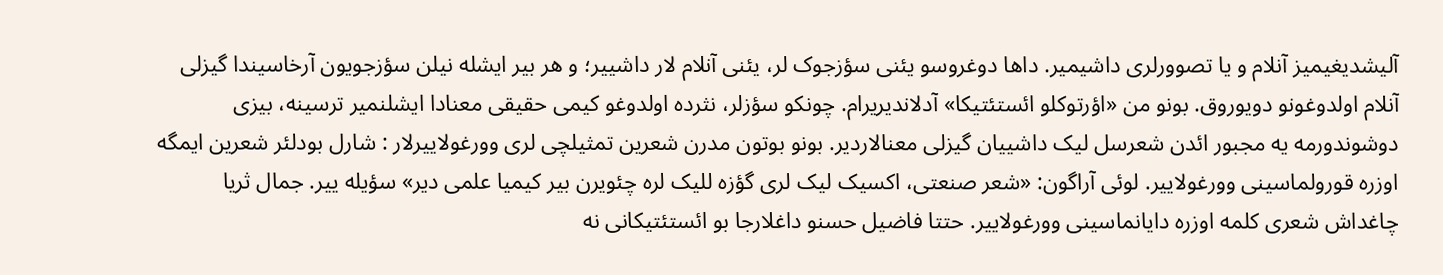آلیشدیغیمیز آنلام و یا تصوورلری داشیمیر. داها دوغروسو یئنی سؤزجوک لر، یئنی آنلام لار داشییر؛ و هر بیر ایشله نیلن سؤزجویون آرخاسیندا گیزلی آنلام اولدوغونو دویوروق. بونو من «اؤرتوکلو ائستئتیکا» آدلاندیریرام. چونکو سؤزلر، نثرده اولدوغو کیمی حقیقی معنادا ایشلنمیر ترسینه، بیزی دوشوندورمه یه مجبور ائدن شعرسل لیک داشییان گیزلی معنالاردیر. بونو بوتون مدرن شعرین تمثیلچی لری وورغولاییرلار : شارل بودلئر شعرین ایمگه اوزره قورولماسینی وورغولاییر. لوئی آراگون: «شعر صنعتی، اکسیک لیک لری گؤزه للیک لره چئویرن بیر کیمیا علمی دیر» سؤیله ییر. جمال ثریا چاغداش شعری کلمه اوزره دایانماسینی وورغولاییر. حتتا فاضیل حسنو داغلارجا بو ائستئتیکانی نه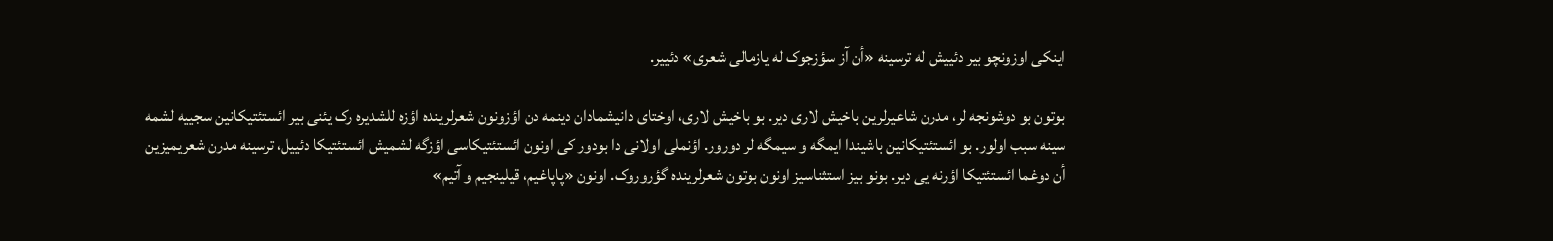اینکی اوزونچو بیر دئییش له ترسینه «أن آز سؤزجوک له یازمالی شعری» دئییر.

بوتون بو دوشونجه لر، مدرن شاعیرلرین باخیش لاری دیر. بو باخیش لاری، اوختای دانیشمادان دینمه دن اؤزونون شعرلرینده اؤزه للشدیره رک یئنی بیر ائستئتیکانین سجییه لشمه سینه سبب اولور. بو ائستئتیکانین باشیندا ایمگه و سیمگه لر دورور. اؤنملی اولانی دا بودور کی اونون ائستئتیکاسی اؤزگه لشمیش ائستئتیکا دئییل، ترسینه مدرن شعریمیزین أن دوغما ائستئتیکا اؤرنه یی دیر. بونو بیز استثناسیز اونون بوتون شعرلرینده گؤروروک. اونون «پاپاغیم، قیلینجیم و آتیم»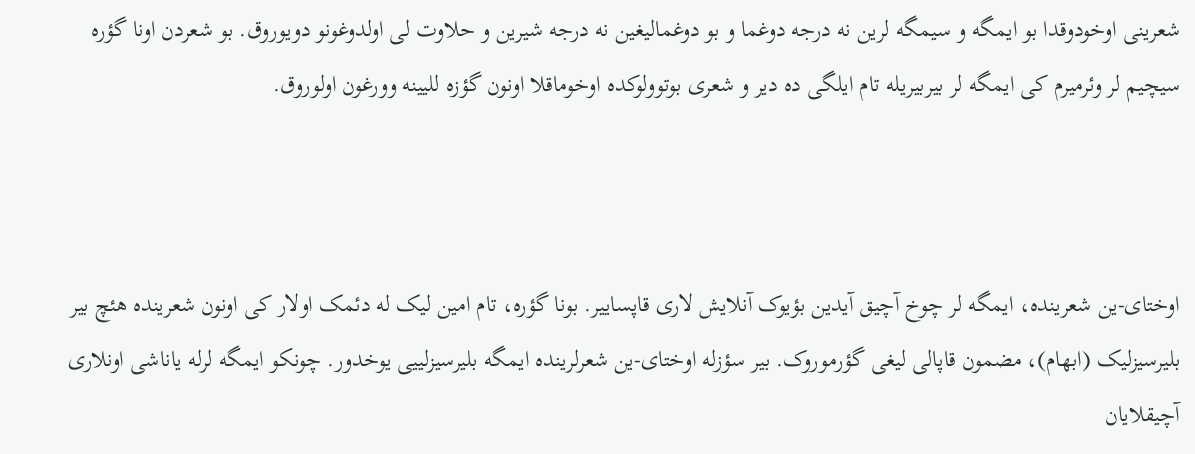شعرینی اوخودوقدا بو ایمگه و سیمگه لرین نه درجه دوغما و بو دوغمالیغین نه درجه شیرین و حلاوت لی اولدوغونو دویوروق. بو شعردن اونا گؤره سیچیم لر وئرمیرم کی ایمگه لر بیربیریله تام ایلگی ده دیر و شعری بوتوولوکده اوخوماقلا اونون گؤزه للیینه وورغون اولوروق.



اوختای-ین شعرینده، ایمگه لر چوخ آچیق آیدین بؤیوک آنلایش لاری قاپساییر. بونا گؤره، تام امین لیک له دئمک اولار کی اونون شعرینده هئچ بیر بلیرسیزلیک (ابهام)، مضمون قاپالی لیغی گؤرموروک. بیر سؤزله اوختای-ین شعرلرینده ایمگه بلیرسیزلییی یوخدور. چونکو ایمگه لرله یاناشی اونلاری آچیقلایان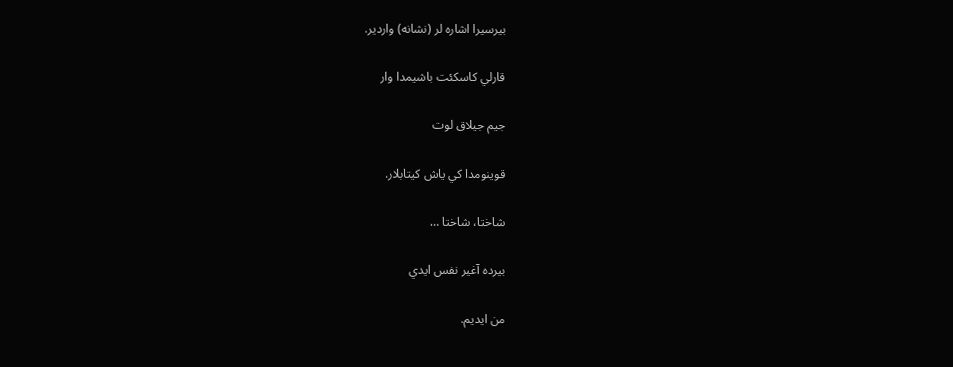بیرسیرا اشاره لر (نشانه) واردیر.

قارلي كاسكئت باشيمدا وار

جيم جيلاق لوت

قوينومدا كي ياش كيتابلار.

شاختا، شاختا …

بيرده آغير نفس ايدي

من ايديم.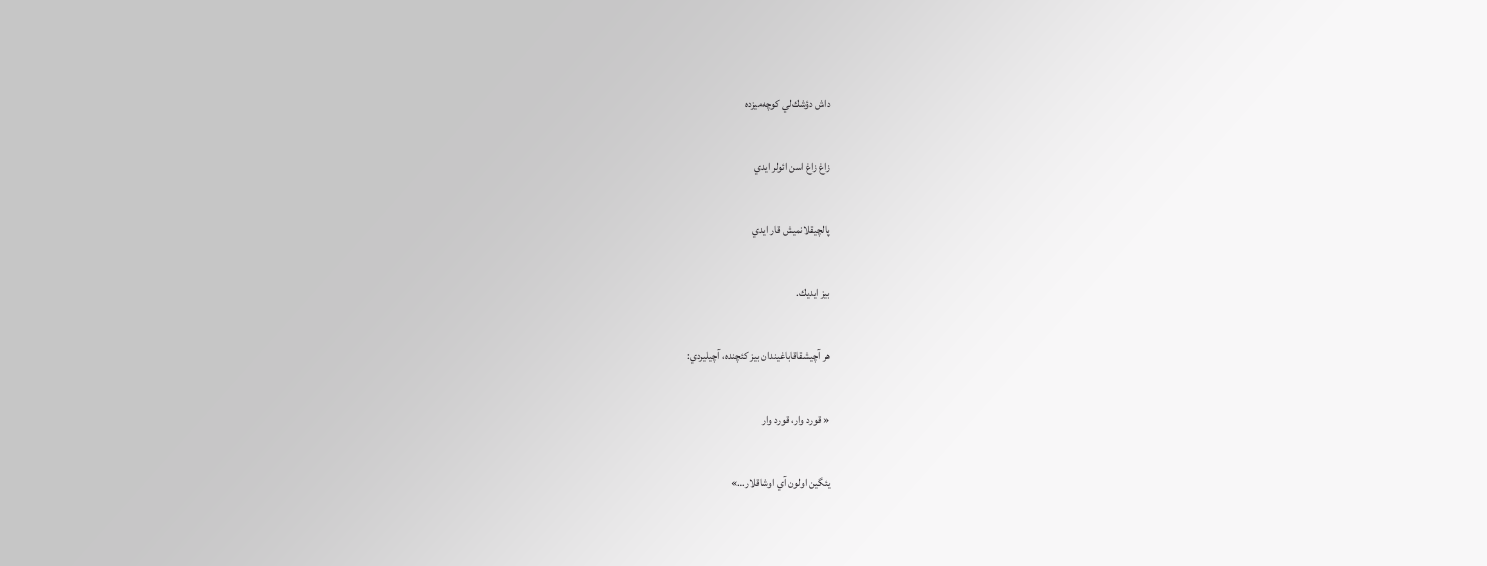داش دؤشك‌لي كوچه‌ميزده

زاغ زاغ اسن ائولر ايدي

پالچيقلانميش قار ايدي

بيز ايديك.

هر آچيشقاقاباغيندان بيز كئچنده، آچيليردي:

« قورد وار، قورد وار

يئگين اولون آي اوشاقلار…»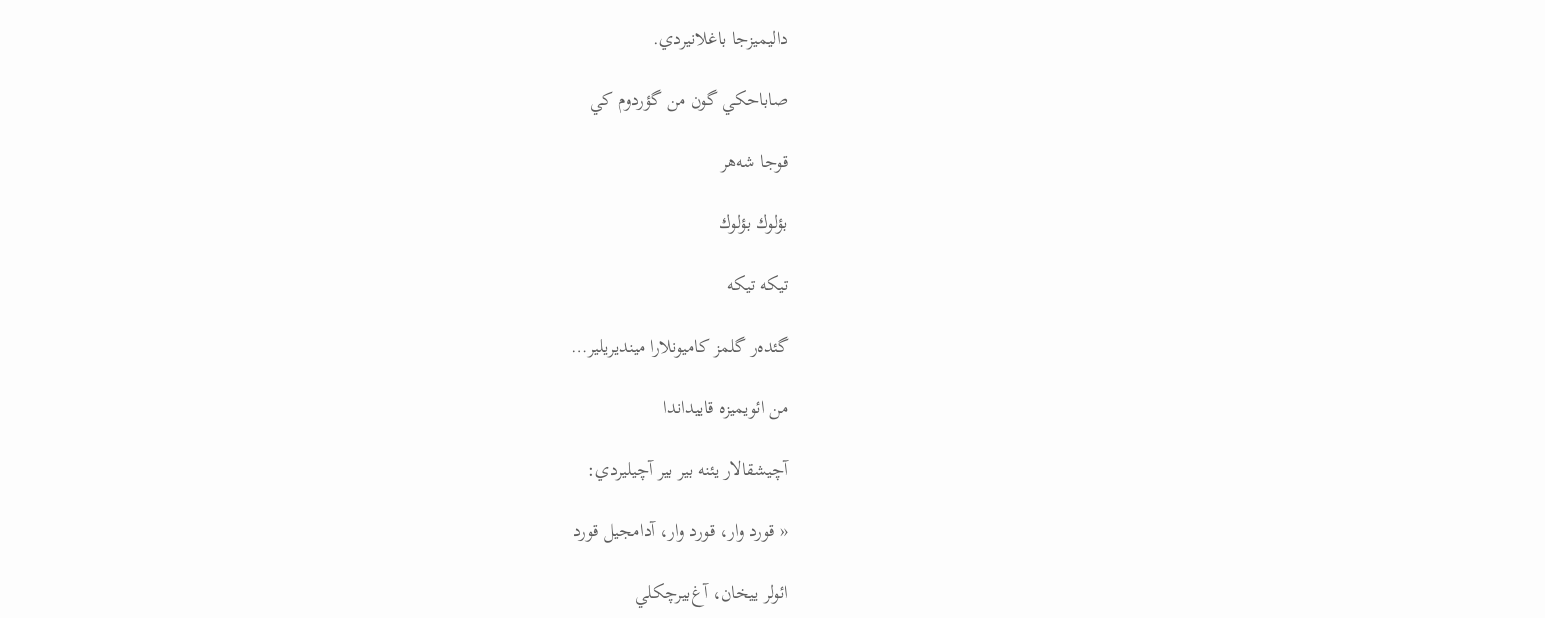داليميزجا باغلانيردي.

صاباحكي گون من گؤردوم كي

قوجا شه‌هر

بؤلوك‌ بؤلوك

تيكه تيكه

گئده‌ر گلمز كاميونلارا مينديريلير…

من ائويميزه قاييداندا

آچيشقالار يئنه بير بير آچيليردي:

« قورد وار، قورد وار، آدامجيل قورد

ائولر ييخان، آغ‌بيرچكلي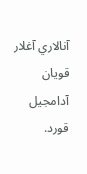آنالاري آغلار قويان آدامجيل قورد.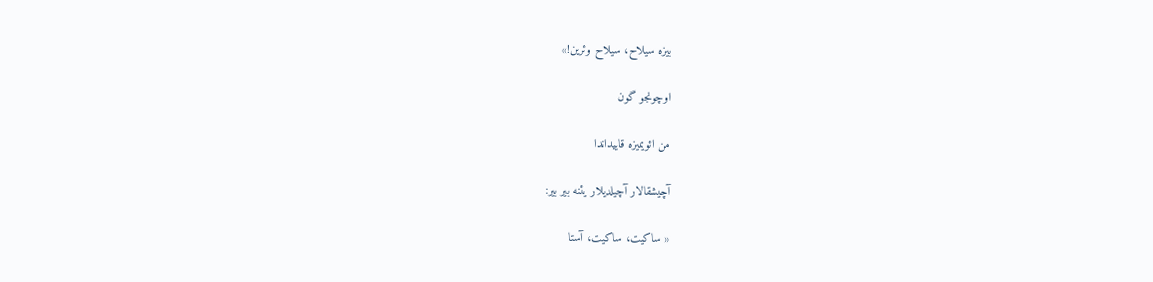بيزه سيلاح، سيلاح وئرين!»

اوچونجو گون

من ائويميزه قاييداندا

آچيشقالار آچيلديلار يئنه بير بير:

« ساكيت، ساكيت، آستا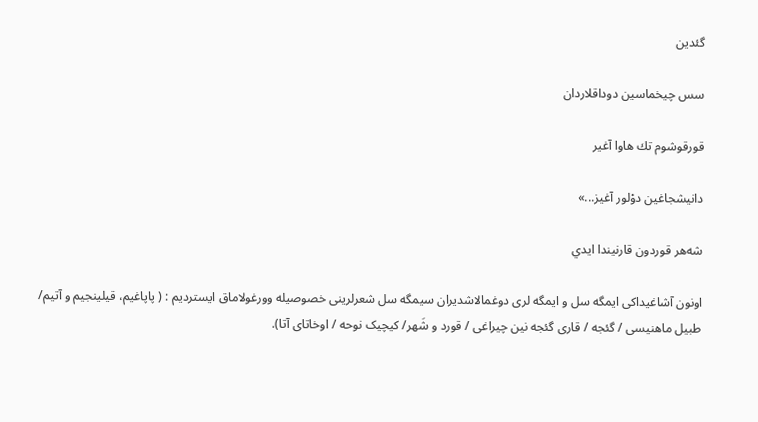گئدين

سس چيخماسين دوداقلاردان

قورقوشوم تك هاوا آغير

دانيشجاغين دوْلور آغيز...»

شه‌هر قوردون قارنيندا ايدي

اونون آشاغیداکی ایمگه سل و ایمگه لری دوغمالاشدیران سیمگه سل شعرلرینی خصوصیله وورغولاماق ایستردیم : ( پاپاغیم، قیلینجیم و آتیم/ طبیل ماهنیسی / گئجه / قاری گئجه نین چیراغی / قورد و شَهر/ کیچیک نوحه / اوخاتای آتا).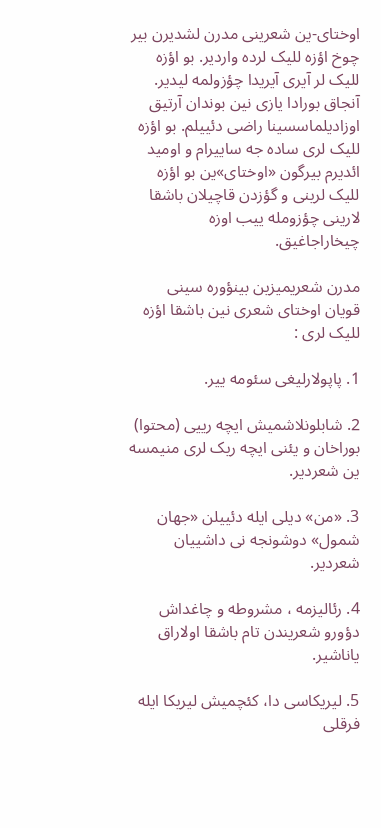اوختای-ین شعرینی مدرن لشدیرن بیر چوخ اؤزه للیک لرده واردیر. بو اؤزه للیک لر آیری آیریدا چؤزولمه لیدیر. آنجاق بورادا یازی نین بوندان آرتیق اوزادیلماسسینا راضی دئییلم. بو اؤزه للیک لری ساده جه ساییرام و اومید ائدیرم بیرگون «اوختای»ین بو اؤزه للیک لرینی و گؤزدن قاچیلان باشقا لارینی چؤزومله ییب اوزه چیخاراجاغیق.

مدرن شعریمیزین بینؤوره سینی قویان اوختای شعری نین باشقا اؤزه للیک لری :

1. پاپولارلیغی سئومه ییر.

2. شابلونلاشمیش ایچه رییی (محتوا) بوراخان و یئنی ایچه ریک لری منیمسه ین شعردیر.

3. «من» دیلی ایله دئییلن «جهان شمول» دوشونجه نی داشییان شعردیر.

4. رئالیزمه ، مشروطه و چاغداش دؤورو شعریندن تام باشقا اولاراق یاناشیر.

5. لیریکاسی دا، کئچمیش لیریکا ایله فرقلی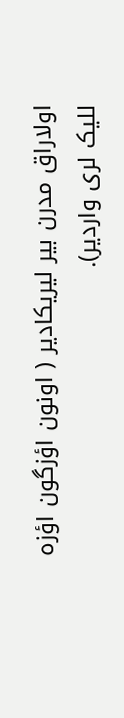اولاراق مدرن بیر لیریکادیر ( اونون اؤزگون اؤزه للیک لری واردیر).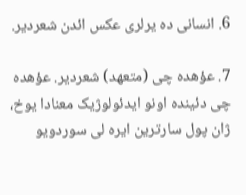6. انسانی ده یرلری عکس ائدن شعردیر.

7. عؤهده چی (متعهد) شعردیر. عؤهده چی دئینده اونو ایدئولوژیک معنادا یوخ، ژان پول سارترین ایره لی سوردویو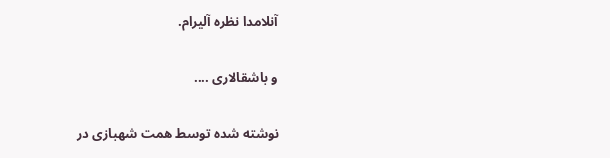آنلامدا نظره آلیرام.

و باشقالاری ....

نوشته شده توسط همت شهبازی در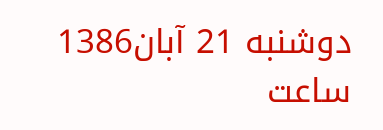دوشنبه 21 آبان1386 ساعت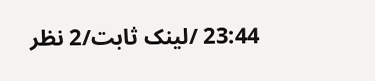23:44 /لینک ثابت/2 نظر